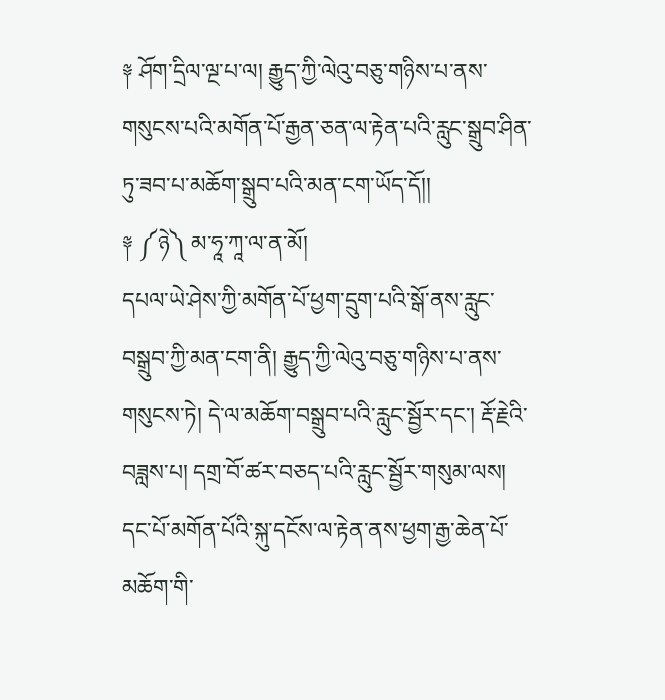༈ ཤོག་དྲིལ་ལྔ་པ་ལ། རྒྱུད་ཀྱི་ལེའུ་བཅུ་གཉིས་པ་ནས་གསུངས་པའི་མགོན་པོ་རྒྱན་ཅན་ལ་རྟེན་པའི་རླུང་སྒྲུབ་ཤིན་ཏུ་ཟབ་པ་མཆོག་སྒྲུབ་པའི་མན་ངག་ཡོད་དོ།།
༈ ༼ཉེ༽ མ་ཧཱ་ཀཱ་ལ་ན་མོ།
དཔལ་ཡེ་ཤེས་ཀྱི་མགོན་པོ་ཕྱག་དྲུག་པའི་སྒོ་ནས་རླུང་བསྒྲུབ་ཀྱི་མན་ངག་ནི། རྒྱུད་ཀྱི་ལེའུ་བཅུ་གཉིས་པ་ནས་གསུངས་ཏེ། དེ་ལ་མཆོག་བསྒྲུབ་པའི་རླུང་སྦྱོར་དང་། རྡོ་རྗེའི་བཟླས་པ། དགྲ་བོ་ཚར་བཅད་པའི་རླུང་སྦྱོར་གསུམ་ལས།
དང་པོ་མགོན་པོའི་སྐུ་དངོས་ལ་རྟེན་ནས་ཕྱག་རྒྱ་ཆེན་པོ་མཆོག་གི་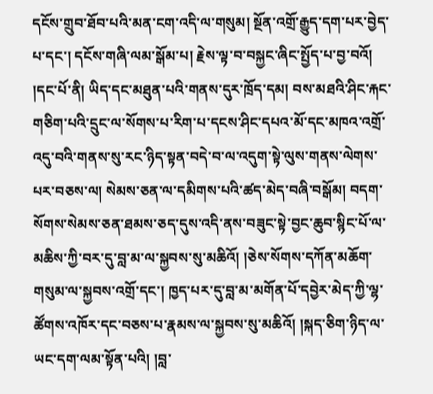དངོས་གྲུབ་ཐོབ་པའི་མན་ངག་འདི་ལ་གསུམ། སྔོན་འགྲོ་རྒྱུད་དག་པར་བྱེད་པ་དང་། དངོས་གཞི་ལམ་སྒོམ་པ། རྗེས་ལྟ་བ་བསྐྱང་ཞིང་སྤྱོད་པ་བྱ་བའོ།
།དང་པོ་ནི། ཡིད་དང་མཐུན་པའི་གནས་དུར་ཁྲོད་དམ། བས་མཐའི་ཤིང་རྐང་གཅིག་པའི་དྲུང་ལ་སོགས་པ་རིག་པ་དངས་ཤིང་དཔའ་མོ་དང་མཁའ་འགྲོ་འདུ་བའི་གནས་སུ་རང་ཉིད་སྟན་བདེ་བ་ལ་འདུག་སྟེ་ལུས་གནས་ལེགས་པར་བཅས་ལ། སེམས་ཅན་ལ་དམིགས་པའི་ཚད་མེད་བཞི་བསྒོམ། བདག་སོགས་སེམས་ཅན་ཐམས་ཅད་དུས་འདི་ནས་བཟུང་སྟེ་བྱང་ཆུབ་སྙིང་པོ་ལ་མཆིས་ཀྱི་བར་དུ་བླ་མ་ལ་སྐྱབས་སུ་མཆིའོ། །ཅེས་སོགས་དཀོན་མཆོག་གསུམ་ལ་སྐྱབས་འགྲོ་དང་། ཁྱད་པར་དུ་བླ་མ་མགོན་པོ་དབྱེར་མེད་ཀྱི་ལྷ་ཚོགས་འཁོར་དང་བཅས་པ་རྣམས་ལ་སྐྱབས་སུ་མཆིའོ། །སྐད་ཅིག་ཉིད་ལ་ཡང་དག་ལམ་སྟོན་པའི། །བླ་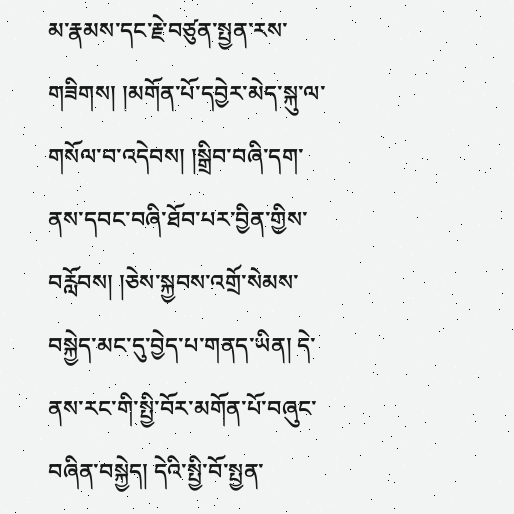མ་རྣམས་དང་རྗེ་བཙུན་སྤྱན་རས་གཟིགས། །མགོན་པོ་དབྱེར་མེད་སྐུ་ལ་གསོལ་བ་འདེབས། །སྒྲིབ་བཞི་དག་ནས་དབང་བཞི་ཐོབ་པར་བྱིན་གྱིས་བརློབས། །ཅེས་སྐྱབས་འགྲོ་སེམས་བསྐྱེད་མང་དུ་བྱེད་པ་གནད་ཡིན། དེ་ནས་རང་གི་སྤྱི་བོར་མགོན་པོ་བཞུང་བཞིན་བསྐྱེད། དེའི་སྤྱི་བོ་སྤྱན་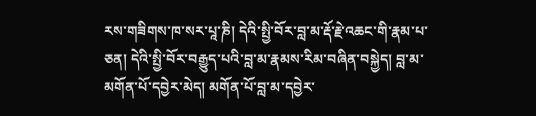རས་གཟིགས་ཁ་སར་པཱ་ཎི། དེའི་སྤྱི་བོར་བླ་མ་རྡོ་རྗེ་འཆང་གི་རྣམ་པ་ཅན། དེའི་སྤྱི་བོར་བརྒྱུད་པའི་བླ་མ་རྣམས་རིམ་བཞིན་བསྐྱེད། བླ་མ་མགོན་པོ་དབྱེར་མེད། མགོན་པོ་བླ་མ་དབྱེར་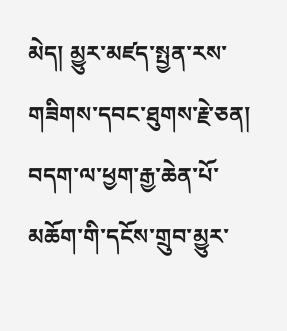མེད། མྱུར་མཛད་སྤྱན་རས་གཟིགས་དབང་ཐུགས་རྗེ་ཅན། བདག་ལ་ཕྱག་རྒྱ་ཆེན་པོ་མཆོག་གི་དངོས་གྲུབ་མྱུར་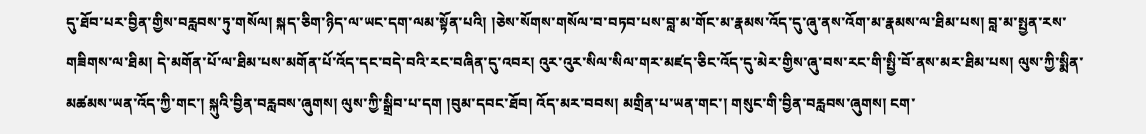དུ་ཐོབ་པར་བྱིན་གྱིས་བརླབས་ཏུ་གསོལ། སྐད་ཅིག་ཉིད་ལ་ཡང་དག་ལམ་སྟོན་པའི། །ཅེས་སོགས་གསོལ་བ་བཏབ་པས་བླ་མ་གོང་མ་རྣམས་འོད་དུ་ཞུ་ནས་འོག་མ་རྣམས་ལ་ཐིམ་པས། བླ་མ་སྤྱན་རས་གཟིགས་ལ་ཐིམ། དེ་མགོན་པོ་ལ་ཐིམ་པས་མགོན་པོ་འོད་དང་བདེ་བའི་རང་བཞིན་དུ་འབར། འུར་འུར་སིལ་སིལ་གར་མཛད་ཅིང་འོད་དུ་མེར་གྱིས་ཞུ་བས་རང་གི་སྤྱི་བོ་ནས་མར་ཐིམ་པས། ལུས་ཀྱི་སྨིན་མཚམས་ཡན་འོད་ཀྱི་གང་། སྐུའི་བྱིན་བརླབས་ཞུགས། ལུས་ཀྱི་སྒྲིབ་པ་དག །བུམ་དབང་ཐོབ། འོད་མར་བབས། མགྲིན་པ་ཡན་གང་། གསུང་གི་བྱིན་བརླབས་ཞུགས། ངག་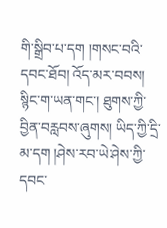གི་སྒྲིབ་པ་དག །གསང་བའི་དབང་ཐོབ། འོད་མར་བབས། སྙིང་ག་ཡན་གང་། ཐུགས་ཀྱི་བྱིན་བརླབས་ཞུགས། ཡིད་ཀྱི་དྲི་མ་དག །ཤེས་རབ་ཡེ་ཤེས་ཀྱི་དབང་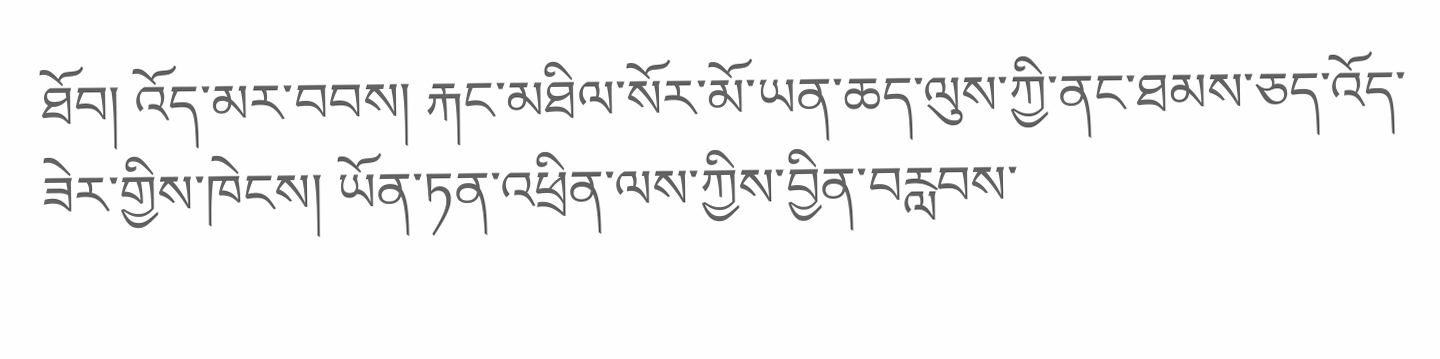ཐོབ། འོད་མར་བབས། རྐང་མཐིལ་སོར་མོ་ཡན་ཆད་ལུས་ཀྱི་ནང་ཐམས་ཅད་འོད་ཟེར་གྱིས་ཁེངས། ཡོན་ཏན་འཕྲིན་ལས་ཀྱིས་བྱིན་བརླབས་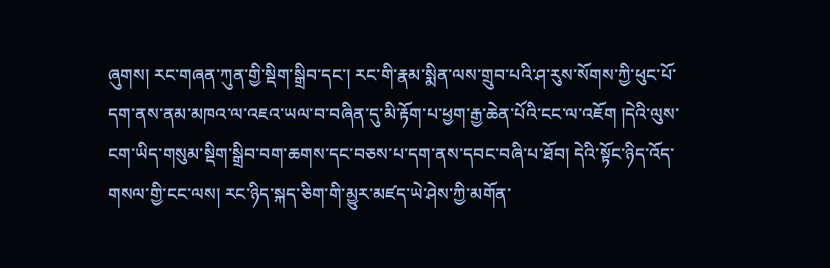ཞུགས། རང་གཞན་ཀུན་གྱི་སྡིག་སྒྲིབ་དང་། རང་གི་རྣམ་སྨིན་ལས་གྲུབ་པའི་ཤ་རུས་སོགས་ཀྱི་ཕུང་པོ་དག་ནས་ནམ་མཁའ་ལ་འཇའ་ཡལ་བ་བཞིན་དུ་མི་རྟོག་པ་ཕྱག་རྒྱ་ཆེན་པོའི་ངང་ལ་འཇོག །དེའི་ལུས་ངག་ཡིད་གསུམ་སྡིག་སྒྲིབ་བག་ཆགས་དང་བཅས་པ་དག་ནས་དབང་བཞི་པ་ཐོབ། དེའི་སྟོང་ཉིད་འོད་གསལ་གྱི་ངང་ལས། རང་ཉིད་སྐད་ཅིག་གི་མྱུར་མཛད་ཡེ་ཤེས་ཀྱི་མགོན་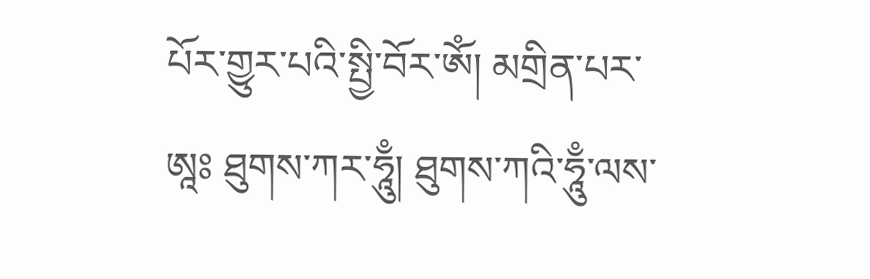པོར་གྱུར་པའི་སྤྱི་བོར་ཨོཾ། མགྲིན་པར་ཨཱཿ ཐུགས་ཀར་ཧཱུྃ། ཐུགས་ཀའི་ཧཱུྃ་ལས་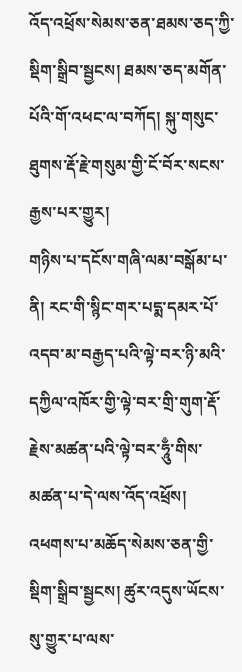འོད་འཕྲོས་སེམས་ཅན་ཐམས་ཅད་ཀྱི་སྡིག་སྒྲིབ་སྦྱངས། ཐམས་ཅད་མགོན་པོའི་གོ་འཕང་ལ་བཀོད། སྐུ་གསུང་ཐུགས་རྡོ་རྗེ་གསུམ་གྱི་ངོ་བོར་སངས་རྒྱས་པར་གྱུར།
གཉིས་པ་དངོས་གཞི་ལམ་བསྒོམ་པ་ནི། རང་གི་སྙིང་གར་པདྨ་དམར་པོ་འདབ་མ་བརྒྱད་པའི་ལྟེ་བར་ཉི་མའི་དཀྱིལ་འཁོར་གྱི་ལྟེ་བར་གྲི་གུག་རྡོ་རྗེས་མཚན་པའི་ལྟེ་བར་ཧཱུྃ་གིས་མཚན་པ་དེ་ལས་འོད་འཕྲོས། འཕགས་པ་མཆོད་སེམས་ཅན་གྱི་སྡིག་སྒྲིབ་སྦྱངས། ཚུར་འདུས་ཡོངས་སུ་གྱུར་པ་ལས་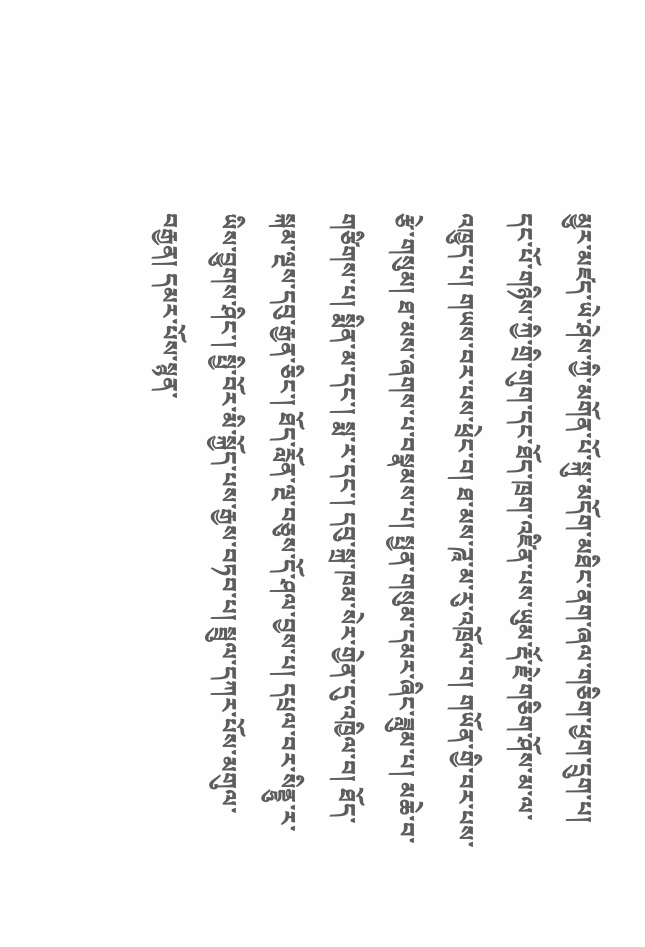མྱུར་མཛད་ཡེ་ཤེས་ཀྱི་མགོན་པོ་སྐུ་མདོག་མཐིང་ནག་ཞལ་གཅིག་ཕྱག་དྲུག་པ། དང་པོ་གཉིས་ཀྱི་གྲི་གུག་དང་ཐོད་ཁྲག་འཛིན་པས་ཡུམ་རྡོ་རྗེ་གཅིག་ཤོས་མ་ལ་འཁྱུད་པ། གཡས་བར་པས་ཕྲེང་བ། ཐ་མས་ཌཱ་མ་རུ་འཁྲོལ་བ། གཡོན་གྱི་བར་པས་རྩེ་གསུམ། ཐ་མས་ཞགས་པ་བསྣམས་པ། སྤྱན་གསུམ་དམར་ཞིང་ཟླུམ་པ། མཆེ་བ་གཙིགས་པ། སྨིན་མ་དང་། སྨ་ར་དང་། དབུ་སྐྲ་ཁམ་སེར་གྱེན་དུ་འཁྱིལ་བ། ཐོད་སྐམ་ལྔས་དབུ་རྒྱན་ཅིང་། ཐོད་རློན་ལྔ་བཅུས་དོ་ཤལ་བྱས་པ། དཔྲལ་བར་སིནྡྷུ་ར་ཡིས་བྱུགས་ཤིང་། སྤྱི་བོར་མི་སྐྱོད་པས་རྒྱས་བཏབ་པ། སྦྲུལ་དཀར་པོས་མགུལ་བརྒྱན། དམར་པོས་སྙན་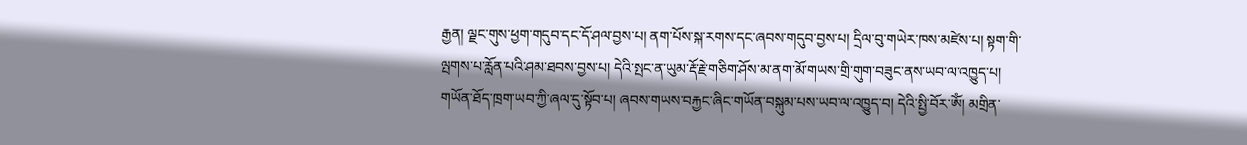རྒྱན། ལྗང་གུས་ཕྱག་གདུབ་དང་དོ་ཤལ་བྱས་པ། ནག་པོས་སྐ་རགས་དང་ཞབས་གདུབ་བྱས་པ། དྲིལ་བུ་གཡེར་ཁས་མཛེས་པ། སྟག་གི་ལྤགས་པ་རློན་པའི་ཤམ་ཐབས་བྱས་པ། དེའི་སྤང་ན་ཡུམ་རྡོ་རྗེ་གཅིག་ཤོས་མ་ནག་མོ་གཡས་གྲི་གུག་བཟུང་ནས་ཡབ་ལ་འཁྱུད་པ། གཡོན་ཐོད་ཁྲག་ཡབ་ཀྱི་ཞལ་དུ་སྟོབ་པ། ཞབས་གཡས་བརྐྱང་ཞིང་གཡོན་བསྐུམ་པས་ཡབ་ལ་འཁྱུད་བ། དེའི་སྤྱི་བོར་ཨོཾ། མགྲིན་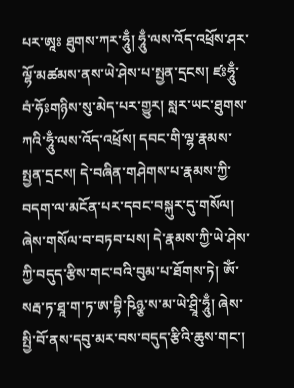པར་ཨཱཿ ཐུགས་ཀར་ཧཱུྃ། ཧཱུྃ་ལས་འོད་འཕྲོས་ཤར་ལྷོ་མཚམས་ནས་ཡེ་ཤེས་པ་སྤྱན་དྲངས། ཛཿཧཱུྃ་བཾ་ཧོཿགཉིས་སུ་མེད་པར་གྱུར། སླར་ཡང་ཐུགས་ཀའི་ཧཱུྃ་ལས་འོད་འཕྲོས། དབང་གི་ལྷ་རྣམས་སྤྱན་དྲངས། དེ་བཞིན་གཤེགས་པ་རྣམས་ཀྱི་བདག་ལ་མངོན་པར་དབང་བསྐུར་དུ་གསོལ། ཞེས་གསོལ་བ་བཏབ་པས། དེ་རྣམས་ཀྱི་ཡེ་ཤེས་ཀྱི་བདུད་རྩིས་གང་བའི་བུམ་པ་ཐོགས་ཏེ། ཨོཾ་སརྦ་ཏ་ཐཱ་ག་ཏ་ཨ་བྷི་ཥིཉྩ་ས་མ་ཡེ་ཤྲཱི་ཧཱུྃ། ཞེས་སྤྱི་བོ་ནས་དབུ་མར་བས་བདུད་རྩིའི་ཆུས་གང་།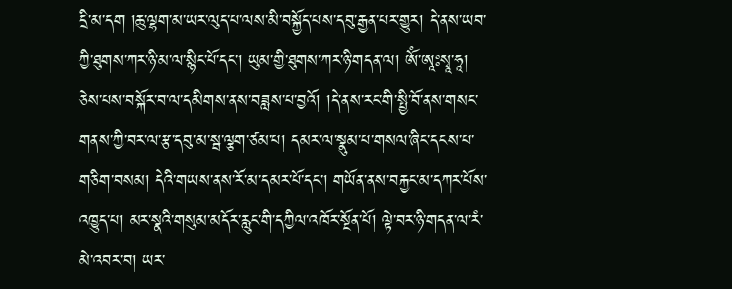དྲི་མ་དག །ཆུ་ལྷག་མ་ཡར་ལུད་པ་ལས་མི་བསྐྱོད་པས་དབུ་རྒྱན་པར་གྱུར། དེ་ནས་ཡབ་ཀྱི་ཐུགས་ཀར་ཉི་མ་ལ་སྙིང་པོ་དང་། ཡུམ་གྱི་ཐུགས་ཀར་ཉི་གདན་ལ། ཨོཾ་ཨཱཿསྭཱ་ཧཱ། ཅེས་པས་བསྐོར་བ་ལ་དམིགས་ནས་བཟླས་པ་བྱའོ། །དེ་ནས་རང་གི་སྤྱི་བོ་ནས་གསང་གནས་ཀྱི་བར་ལ་རྩ་དབུ་མ་སྦ་ལྕག་ཙམ་པ། དམར་ལ་སྣུམ་པ་གསལ་ཞིང་དངས་པ་གཅིག་བསམ། དེའི་གཡས་ནས་རོ་མ་དམར་པོ་དང་། གཡོན་ནས་བརྐྱང་མ་དཀར་པོས་འཁྱུད་པ། མར་སྣའི་གསུམ་མདོར་རླུང་གི་དཀྱིལ་འཁོར་སྔོན་པོ། ལྟེ་བར་ཉི་གདན་ལ་རཾ་མེ་འབར་བ། ཡར་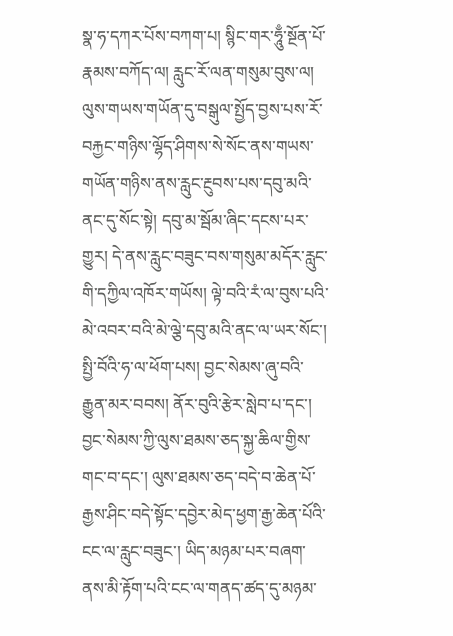སྣ་ཧ་དཀར་པོས་བཀག་པ། སྙིང་གར་ཧཱུྃ་སྔོན་པོ་རྣམས་བཀོད་ལ། རླུང་རོ་ལན་གསུམ་བུས་ལ། ལུས་གཡས་གཡོན་དུ་བསྒུལ་སྤྱོད་བྱས་པས་རོ་བརྐྱང་གཉིས་ལྷོད་ཤིགས་སེ་སོང་ནས་གཡས་གཡོན་གཉིས་ནས་རླུང་རྔུབས་པས་དབུ་མའི་ནང་དུ་སོང་སྟེ། དབུ་མ་སྦོམ་ཞིང་དངས་པར་གྱུར། དེ་ནས་རླུང་བཟུང་བས་གསུམ་མདོར་རླུང་གི་དཀྱིལ་འཁོར་གཡོས། ལྟེ་བའི་རཾ་ལ་བུས་པའི་མེ་འབར་བའི་མེ་ལྕེ་དབུ་མའི་ནང་ལ་ཡར་སོང་། སྤྱི་བོའི་ཧ་ལ་ཕོག་པས། བྱང་སེམས་ཞུ་བའི་རྒྱུན་མར་བབས། ནོར་བུའི་རྩེར་སླེབ་པ་དང་། བྱང་སེམས་ཀྱི་ལུས་ཐམས་ཅད་སྐྱ་ཆིལ་གྱིས་གང་བ་དང་། ལུས་ཐམས་ཅད་བདེ་བ་ཆེན་པོ་རྒྱས་ཤིང་བདེ་སྟོང་དབྱེར་མེད་ཕྱག་རྒྱ་ཆེན་པོའི་ངང་ལ་རླུང་བཟུང་། ཡིད་མཉམ་པར་བཞག་ནས་མི་རྟོག་པའི་ངང་ལ་གནད་ཚད་དུ་མཉམ་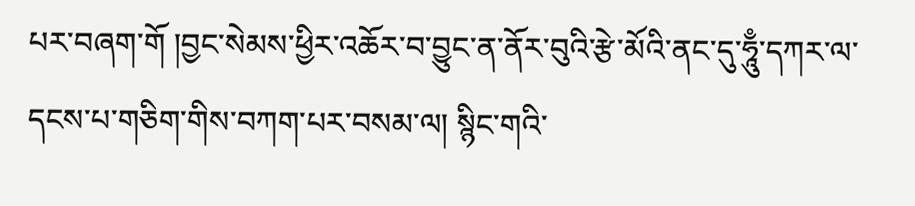པར་བཞག་གོ །བྱང་སེམས་ཕྱིར་འཆོར་བ་བྱུང་ན་ནོར་བུའི་རྩེ་མོའི་ནང་དུ་ཧཱུྃ་དཀར་ལ་དངས་པ་གཅིག་གིས་བཀག་པར་བསམ་ལ། སྙིང་གའི་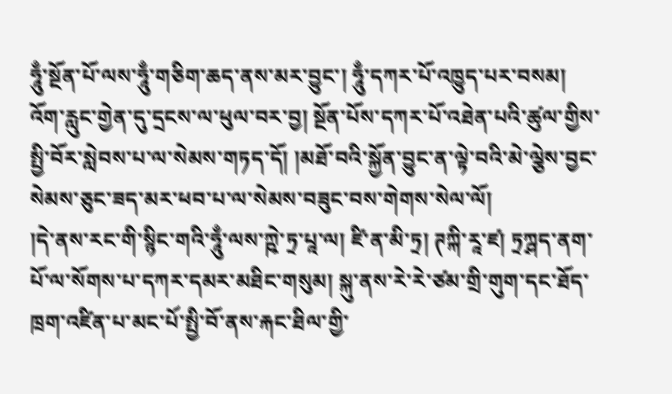ཧཱུྃ་སྔོན་པོ་ལས་ཧཱུྃ་གཅིག་ཆད་ནས་མར་བྱུང་། ཧཱུྃ་དཀར་པོ་འཁྱུད་པར་བསམ། འོག་རླུང་གྱེན་དུ་དྲངས་ལ་ཕུལ་བར་བྱ། སྔོན་པོས་དཀར་པོ་འཐེན་པའི་ཚུལ་གྱིས་སྤྱི་བོར་སླེབས་པ་ལ་སེམས་གཏད་དོ། །མཐོ་བའི་སྐྱོན་བྱུང་ན་ལྟེ་བའི་མེ་ལྕེས་བྱང་སེམས་ཅུང་ཟད་མར་ཕབ་པ་ལ་སེམས་བཟུང་བས་གེགས་སེལ་ལོ།
།དེ་ནས་རང་གི་སྙིང་གའི་ཧཱུྃ་ལས་ཀྵེ་ཏྲ་པཱ་ལ། ཛི་ན་མི་ཏྲ། ཊཀྐི་རཱ་ཛ། ཏྲཀྴད་ནག་པོ་ལ་སོགས་པ་དཀར་དམར་མཐིང་གསུམ། སྐུ་ནས་རེ་རེ་ཙམ་གྲི་གུག་དང་ཐོད་ཁྲག་འཛིན་པ་མང་པོ་སྤྱི་བོ་ནས་རྐང་ཐིལ་གྱི་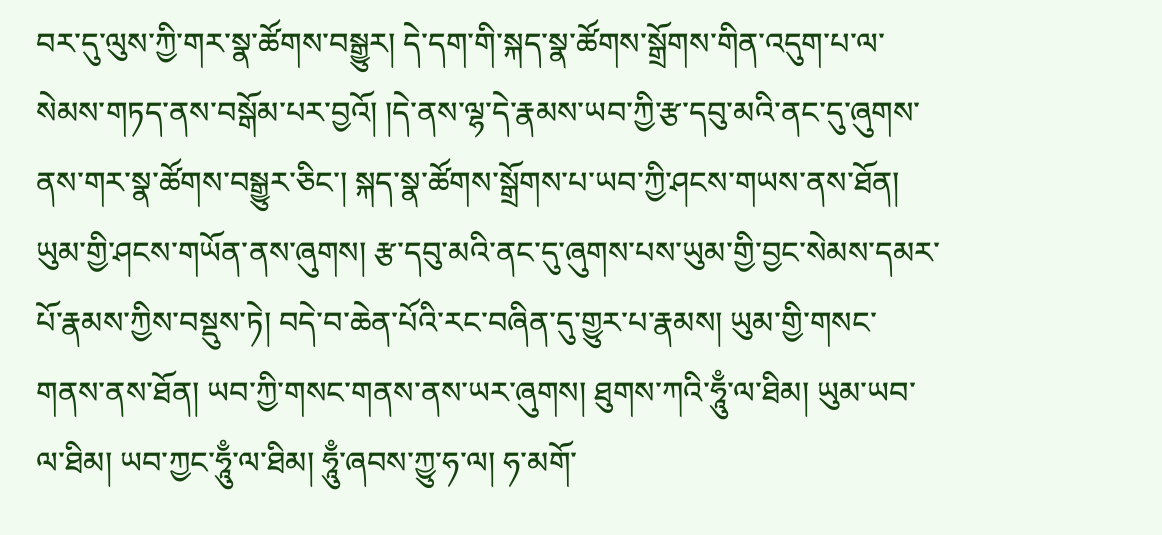བར་དུ་ལུས་ཀྱི་གར་སྣ་ཚོགས་བསྒྱུར། དེ་དག་གི་སྐད་སྣ་ཚོགས་སྒྲོགས་གིན་འདུག་པ་ལ་སེམས་གཏད་ནས་བསྒོམ་པར་བྱའོ། །དེ་ནས་ལྷ་དེ་རྣམས་ཡབ་ཀྱི་རྩ་དབུ་མའི་ནང་དུ་ཞུགས་ནས་གར་སྣ་ཚོགས་བསྒྱུར་ཅིང་། སྐད་སྣ་ཚོགས་སྒྲོགས་པ་ཡབ་ཀྱི་ཤངས་གཡས་ནས་ཐོན། ཡུམ་གྱི་ཤངས་གཡོན་ནས་ཞུགས། རྩ་དབུ་མའི་ནང་དུ་ཞུགས་པས་ཡུམ་གྱི་བྱང་སེམས་དམར་པོ་རྣམས་ཀྱིས་བསྡུས་ཏེ། བདེ་བ་ཆེན་པོའི་རང་བཞིན་དུ་གྱུར་པ་རྣམས། ཡུམ་གྱི་གསང་གནས་ནས་ཐོན། ཡབ་ཀྱི་གསང་གནས་ནས་ཡར་ཞུགས། ཐུགས་ཀའི་ཧཱུྃ་ལ་ཐིམ། ཡུམ་ཡབ་ལ་ཐིམ། ཡབ་ཀྱང་ཧཱུྃ་ལ་ཐིམ། ཧཱུྃ་ཞབས་ཀྱུ་ཧ་ལ། ཧ་མགོ་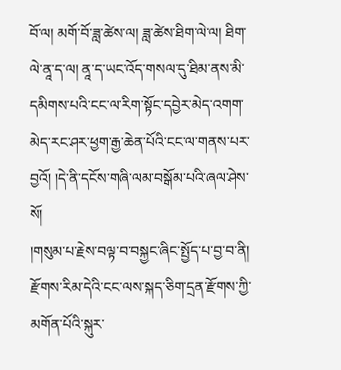བོ་ལ། མགོ་བོ་ཟླ་ཚེས་ལ། ཟླ་ཚེས་ཐིག་ལེ་ལ། ཐིག་ལེ་ནཱ་ད་ལ། ནཱ་ད་ཡང་འོད་གསལ་དུ་ཐིམ་ནས་མི་དམིགས་པའི་ངང་ལ་རིག་སྟོང་དབྱེར་མེད་འགག་མེད་རང་ཤར་ཕྱག་རྒྱ་ཆེན་པོའི་ངང་ལ་གནས་པར་བྱའོ། །དེ་ནི་དངོས་གཞི་ལམ་བསྒོམ་པའི་ཞལ་ཤེས་སོ།
།གསུམ་པ་རྗེས་བལྟ་བ་བསྐྱང་ཞིང་སྤྱོད་པ་བྱ་བ་ནི། རྫོགས་རིམ་དེའི་ངང་ལས་སྐད་ཅིག་དྲན་རྫོགས་ཀྱི་མགོན་པོའི་སྐུར་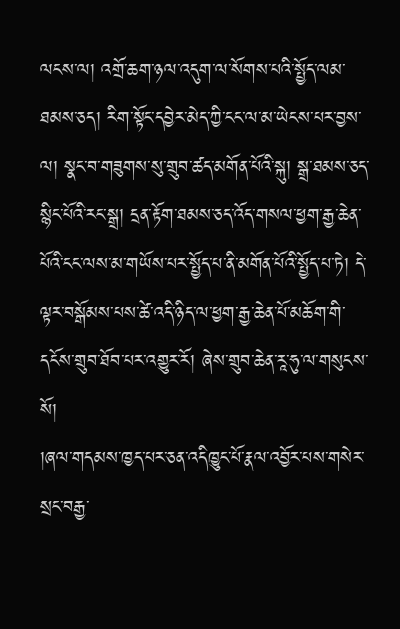ལངས་ལ། འགྲོ་ཆག་ཉལ་འདུག་ལ་སོགས་པའི་སྤྱོད་ལམ་ཐམས་ཅད། རིག་སྟོང་དབྱེར་མེད་ཀྱི་ངང་ལ་མ་ཡེངས་པར་བྱས་ལ། སྣང་བ་གཟུགས་སུ་གྲུབ་ཚད་མགོན་པོའི་སྐུ། སྒྲ་ཐམས་ཅད་སྙིང་པོའི་རང་སྒྲ། དྲན་རྟོག་ཐམས་ཅད་འོད་གསལ་ཕྱག་རྒྱ་ཆེན་པོའི་ངང་ལས་མ་གཡོས་པར་སྤྱོད་པ་ནི་མགོན་པོའི་སྤྱོད་པ་ཏེ། དེ་ལྟར་བསྒོམས་པས་ཚེ་འདི་ཉིད་ལ་ཕྱག་རྒྱ་ཆེན་པོ་མཆོག་གི་དངོས་གྲུབ་ཐོབ་པར་འགྱུར་རོ། ཞེས་གྲུབ་ཆེན་རཱ་ཧུ་ལ་གསུངས་སོ།
།ཞལ་གདམས་ཁྱད་པར་ཅན་འདིཁྱུང་པོ་རྣལ་འབྱོར་པས་གསེར་སྲང་བརྒྱ་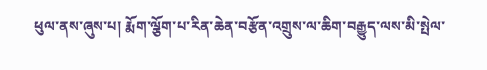ཕུལ་ནས་ཞུས་པ། རྨོག་ལྕོག་པ་རིན་ཆེན་བརྩོན་འགྲུས་ལ་ཆིག་བརྒྱུད་ལས་མི་སྤེལ་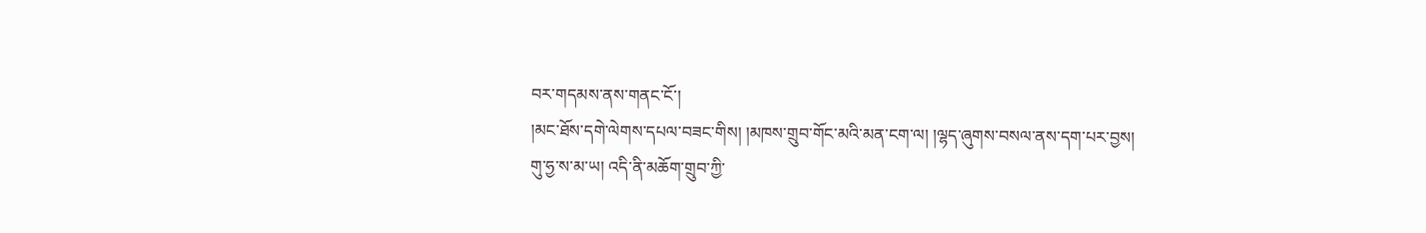བར་གདམས་ནས་གནང་ངོ་།
།མང་ཐོས་དགེ་ལེགས་དཔལ་བཟང་གིས། །མཁས་གྲུབ་གོང་མའི་མན་ངག་ལ། །ལྷད་ཞུགས་བསལ་ནས་དག་པར་བྱས།
གུ་ཧྱ་ས་མ་ཡ། འདི་ནི་མཆོག་གྲུབ་ཀྱི་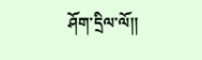ཤོག་དྲིལ་ལོ།།